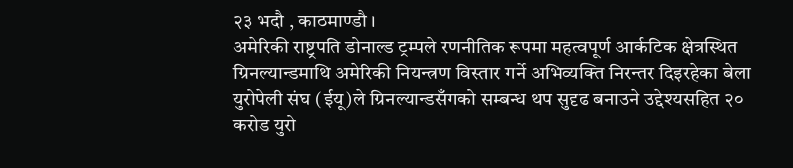२३ भदौ , काठमाण्डौ ।
अमेरिकी राष्ट्रपति डोनाल्ड ट्रम्पले रणनीतिक रूपमा महत्वपूर्ण आर्कटिक क्षेत्रस्थित ग्रिनल्यान्डमाथि अमेरिकी नियन्त्रण विस्तार गर्ने अभिव्यक्ति निरन्तर दिइरहेका बेला युरोपेली संघ (ईयू)ले ग्रिनल्यान्डसँगको सम्बन्ध थप सुदृढ बनाउने उद्देश्यसहित २० करोड युरो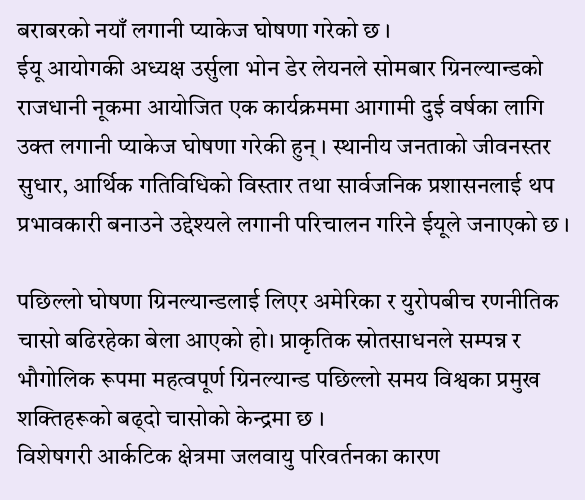बराबरको नयाँ लगानी प्याकेज घोषणा गरेको छ ।
ईयू आयोगकी अध्यक्ष उर्सुला भोन डेर लेयनले सोमबार ग्रिनल्यान्डको राजधानी नूकमा आयोजित एक कार्यक्रममा आगामी दुई वर्षका लागि उक्त लगानी प्याकेज घोषणा गरेकी हुन् । स्थानीय जनताको जीवनस्तर सुधार, आर्थिक गतिविधिको विस्तार तथा सार्वजनिक प्रशासनलाई थप प्रभावकारी बनाउने उद्देश्यले लगानी परिचालन गरिने ईयूले जनाएको छ ।

पछिल्लो घोषणा ग्रिनल्यान्डलाई लिएर अमेरिका र युरोपबीच रणनीतिक चासो बढिरहेका बेला आएको हो। प्राकृतिक स्रोतसाधनले सम्पन्न र भौगोलिक रूपमा महत्वपूर्ण ग्रिनल्यान्ड पछिल्लो समय विश्वका प्रमुख शक्तिहरूको बढ्दो चासोको केन्द्रमा छ ।
विशेषगरी आर्कटिक क्षेत्रमा जलवायु परिवर्तनका कारण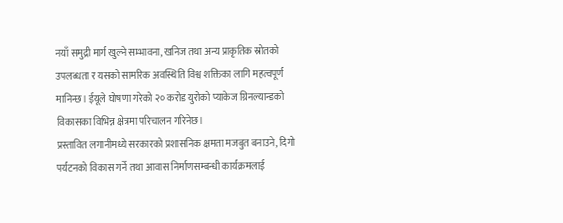नयाँ समुद्री मार्ग खुल्ने सम्भावना, खनिज तथा अन्य प्राकृतिक स्रोतको उपलब्धता र यसको सामरिक अवस्थिति विश्व शक्तिका लागि महत्वपूर्ण मानिन्छ। ईयूले घोषणा गरेको २० करोड युरोको प्याकेज ग्रिनल्यान्डको विकासका विभिन्न क्षेत्रमा परिचालन गरिनेछ।
प्रस्तावित लगानीमध्ये सरकारको प्रशासनिक क्षमता मजबुत बनाउने, दिगो पर्यटनको विकास गर्ने तथा आवास निर्माणसम्बन्धी कार्यक्रमलाई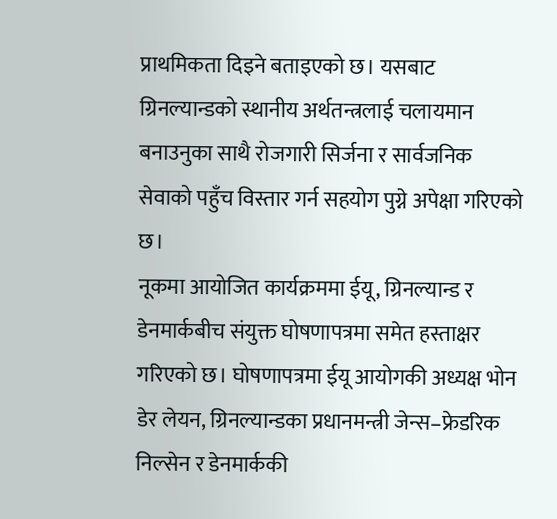प्राथमिकता दिइने बताइएको छ। यसबाट ग्रिनल्यान्डको स्थानीय अर्थतन्त्रलाई चलायमान बनाउनुका साथै रोजगारी सिर्जना र सार्वजनिक सेवाको पहुँच विस्तार गर्न सहयोग पुग्ने अपेक्षा गरिएको छ।
नूकमा आयोजित कार्यक्रममा ईयू, ग्रिनल्यान्ड र डेनमार्कबीच संयुक्त घोषणापत्रमा समेत हस्ताक्षर गरिएको छ। घोषणापत्रमा ईयू आयोगकी अध्यक्ष भोन डेर लेयन, ग्रिनल्यान्डका प्रधानमन्त्री जेन्स–फ्रेडरिक निल्सेन र डेनमार्ककी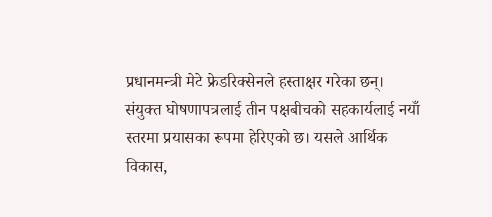प्रधानमन्त्री मेटे फ्रेडरिक्सेनले हस्ताक्षर गरेका छन्।
संयुक्त घोषणापत्रलाई तीन पक्षबीचको सहकार्यलाई नयाँ स्तरमा प्रयासका रूपमा हेरिएको छ। यसले आर्थिक विकास,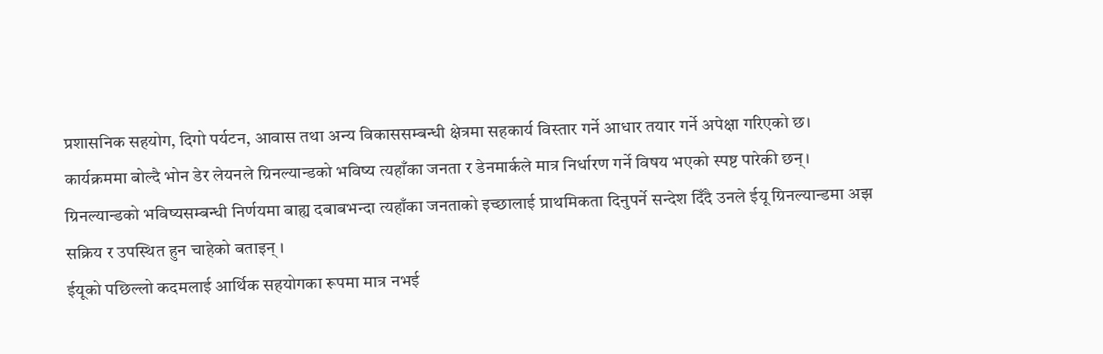प्रशासनिक सहयोग, दिगो पर्यटन, आवास तथा अन्य विकाससम्बन्धी क्षेत्रमा सहकार्य विस्तार गर्ने आधार तयार गर्ने अपेक्षा गरिएको छ।
कार्यक्रममा बोल्दै भोन डेर लेयनले ग्रिनल्यान्डको भविष्य त्यहाँका जनता र डेनमार्कले मात्र निर्धारण गर्ने विषय भएको स्पष्ट पारेकी छन्। ग्रिनल्यान्डको भविष्यसम्बन्धी निर्णयमा बाह्य दबाबभन्दा त्यहाँका जनताको इच्छालाई प्राथमिकता दिनुपर्ने सन्देश दिँदै उनले ईयू ग्रिनल्यान्डमा अझ सक्रिय र उपस्थित हुन चाहेको बताइन् ।
ईयूको पछिल्लो कदमलाई आर्थिक सहयोगका रूपमा मात्र नभई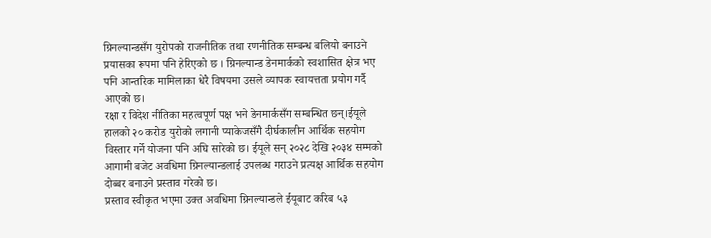ग्रिनल्यान्डसँग युरोपको राजनीतिक तथा रणनीतिक सम्बन्ध बलियो बनाउने प्रयासका रूपमा पनि हेरिएको छ । ग्रिनल्यान्ड डेनमार्कको स्वशासित क्षेत्र भए पनि आन्तरिक मामिलाका धेरै विषयमा उसले व्यापक स्वायत्तता प्रयोग गर्दै आएको छ।
रक्षा र विदेश नीतिका महत्वपूर्ण पक्ष भने डेनमार्कसँग सम्बन्धित छन्।ईयूले हालको २० करोड युरोको लगानी प्याकेजसँगै दीर्घकालीन आर्थिक सहयोग विस्तार गर्ने योजना पनि अघि सारेको छ। ईयूले सन् २०२८ देखि २०३४ सम्मको आगामी बजेट अवधिमा ग्रिनल्यान्डलाई उपलब्ध गराउने प्रत्यक्ष आर्थिक सहयोग दोब्बर बनाउने प्रस्ताव गरेको छ।
प्रस्ताव स्वीकृत भएमा उक्त अवधिमा ग्रिनल्यान्डले ईयूबाट करिब ५३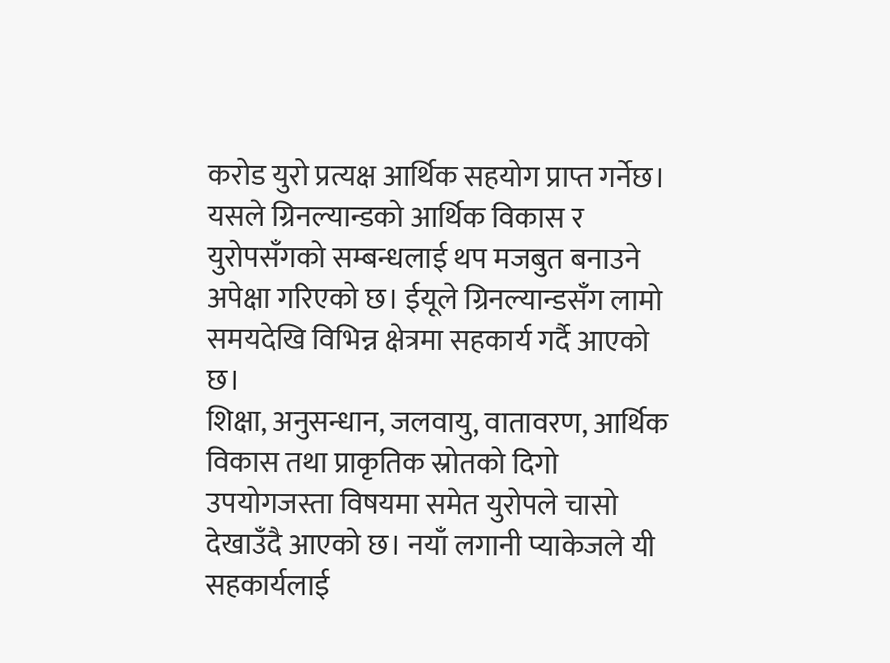करोड युरो प्रत्यक्ष आर्थिक सहयोग प्राप्त गर्नेछ। यसले ग्रिनल्यान्डको आर्थिक विकास र युरोपसँगको सम्बन्धलाई थप मजबुत बनाउने अपेक्षा गरिएको छ। ईयूले ग्रिनल्यान्डसँग लामो समयदेखि विभिन्न क्षेत्रमा सहकार्य गर्दै आएको छ।
शिक्षा, अनुसन्धान, जलवायु, वातावरण, आर्थिक विकास तथा प्राकृतिक स्रोतको दिगो उपयोगजस्ता विषयमा समेत युरोपले चासो देखाउँदै आएको छ। नयाँ लगानी प्याकेजले यी सहकार्यलाई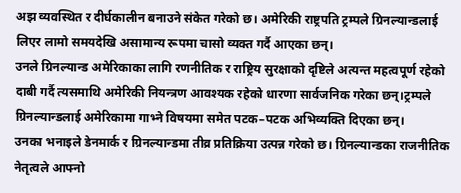अझ व्यवस्थित र दीर्घकालीन बनाउने संकेत गरेको छ। अमेरिकी राष्ट्रपति ट्रम्पले ग्रिनल्यान्डलाई लिएर लामो समयदेखि असामान्य रूपमा चासो व्यक्त गर्दै आएका छन्।
उनले ग्रिनल्यान्ड अमेरिकाका लागि रणनीतिक र राष्ट्रिय सुरक्षाको दृष्टिले अत्यन्त महत्वपूर्ण रहेको दाबी गर्दै त्यसमाथि अमेरिकी नियन्त्रण आवश्यक रहेको धारणा सार्वजनिक गरेका छन्।ट्रम्पले ग्रिनल्यान्डलाई अमेरिकामा गाभ्ने विषयमा समेत पटक–पटक अभिव्यक्ति दिएका छन्।
उनका भनाइले डेनमार्क र ग्रिनल्यान्डमा तीव्र प्रतिक्रिया उत्पन्न गरेको छ। ग्रिनल्यान्डका राजनीतिक नेतृत्वले आफ्नो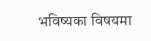भविष्यका विषयमा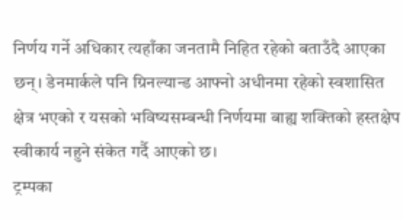निर्णय गर्ने अधिकार त्यहाँका जनतामै निहित रहेको बताउँदै आएका छन्। डेनमार्कले पनि ग्रिनल्यान्ड आफ्नो अधीनमा रहेको स्वशासित क्षेत्र भएको र यसको भविष्यसम्बन्धी निर्णयमा बाह्य शक्तिको हस्तक्षेप स्वीकार्य नहुने संकेत गर्दै आएको छ।
ट्रम्पका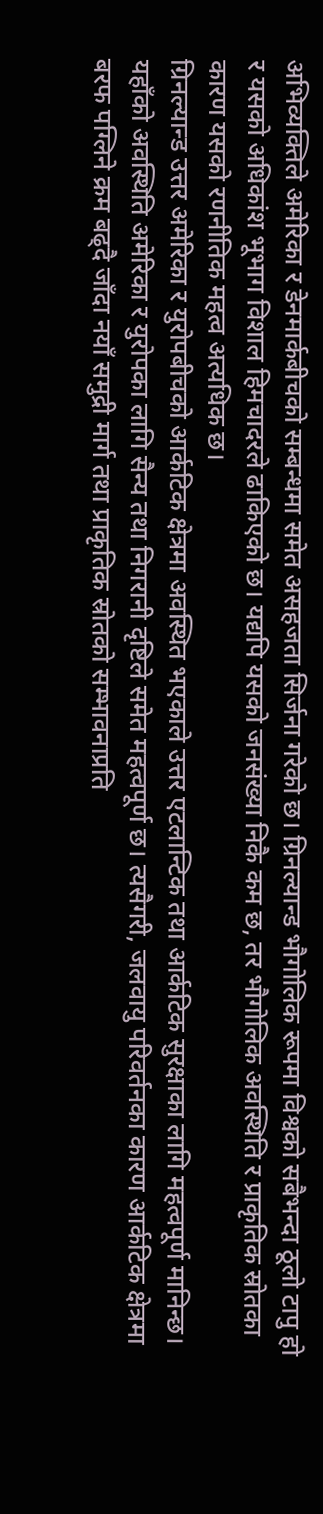अभिव्यक्तिले अमेरिका र डेनमार्कबीचको सम्बन्धमा समेत असहजता सिर्जना गरेको छ। ग्रिनल्यान्ड भौगोलिक रूपमा विश्वको सबैभन्दा ठूलो टापु हो र यसको अधिकांश भूभाग विशाल हिमचादरले ढाकिएको छ। यद्यपि यसको जनसंख्या निकै कम छ, तर भौगोलिक अवस्थिति र प्राकृतिक स्रोतका कारण यसको रणनीतिक महत्व अत्यधिक छ।
ग्रिनल्यान्ड उत्तर अमेरिका र युरोपबीचको आर्कटिक क्षेत्रमा अवस्थित भएकाले उत्तर एटलान्टिक तथा आर्कटिक सुरक्षाका लागि महत्वपूर्ण मानिन्छ। यहाँको अवस्थिति अमेरिका र युरोपका लागि सैन्य तथा निगरानी दृष्टिले समेत महत्वपूर्ण छ। त्यसैगरी, जलवायु परिवर्तनका कारण आर्कटिक क्षेत्रमा बरफ पग्लिने क्रम बढ्दै जाँदा नयाँ समुद्री मार्ग तथा प्राकृतिक स्रोतको सम्भावनाप्रति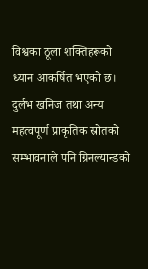विश्वका ठूला शक्तिहरूको ध्यान आकर्षित भएको छ।
दुर्लभ खनिज तथा अन्य महत्वपूर्ण प्राकृतिक स्रोतको सम्भावनाले पनि ग्रिनल्यान्डको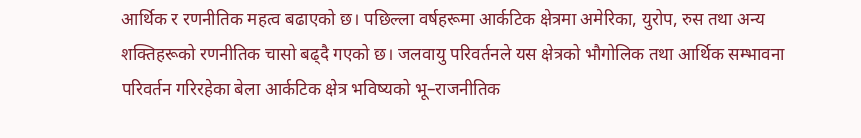आर्थिक र रणनीतिक महत्व बढाएको छ। पछिल्ला वर्षहरूमा आर्कटिक क्षेत्रमा अमेरिका, युरोप, रुस तथा अन्य शक्तिहरूको रणनीतिक चासो बढ्दै गएको छ। जलवायु परिवर्तनले यस क्षेत्रको भौगोलिक तथा आर्थिक सम्भावना परिवर्तन गरिरहेका बेला आर्कटिक क्षेत्र भविष्यको भू–राजनीतिक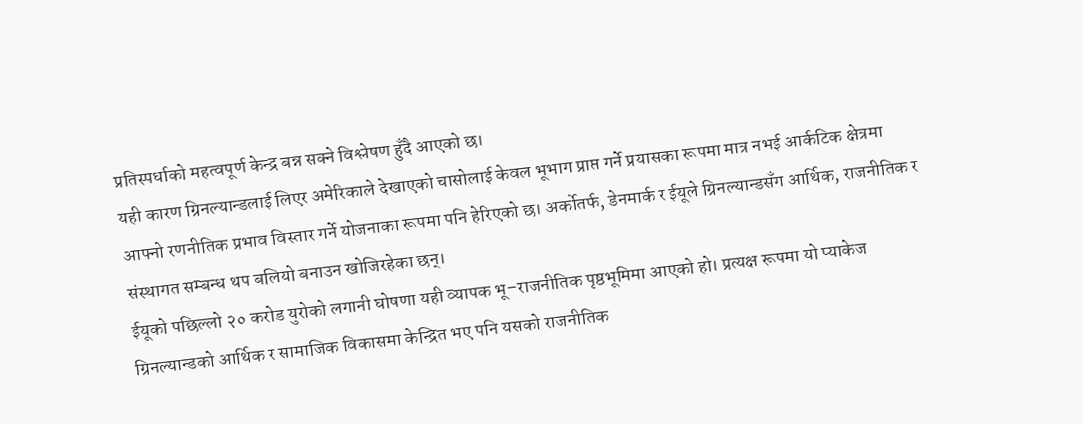प्रतिस्पर्धाको महत्वपूर्ण केन्द्र बन्न सक्ने विश्लेषण हुँदै आएको छ।
यही कारण ग्रिनल्यान्डलाई लिएर अमेरिकाले देखाएको चासोलाई केवल भूभाग प्राप्त गर्ने प्रयासका रूपमा मात्र नभई आर्कटिक क्षेत्रमा आफ्नो रणनीतिक प्रभाव विस्तार गर्ने योजनाका रूपमा पनि हेरिएको छ। अर्कोतर्फ, डेनमार्क र ईयूले ग्रिनल्यान्डसँग आर्थिक, राजनीतिक र संस्थागत सम्बन्ध थप बलियो बनाउन खोजिरहेका छन्।
ईयूको पछिल्लो २० करोड युरोको लगानी घोषणा यही व्यापक भू–राजनीतिक पृष्ठभूमिमा आएको हो। प्रत्यक्ष रूपमा यो प्याकेज ग्रिनल्यान्डको आर्थिक र सामाजिक विकासमा केन्द्रित भए पनि यसको राजनीतिक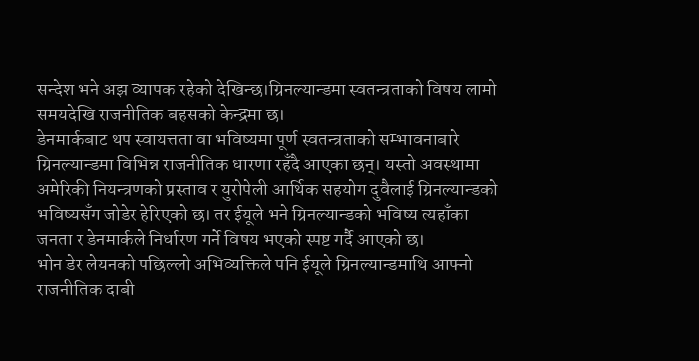सन्देश भने अझ व्यापक रहेको देखिन्छ।ग्रिनल्यान्डमा स्वतन्त्रताको विषय लामो समयदेखि राजनीतिक बहसको केन्द्रमा छ।
डेनमार्कबाट थप स्वायत्तता वा भविष्यमा पूर्ण स्वतन्त्रताको सम्भावनाबारे ग्रिनल्यान्डमा विभिन्न राजनीतिक धारणा रहँदै आएका छन्। यस्तो अवस्थामा अमेरिकी नियन्त्रणको प्रस्ताव र युरोपेली आर्थिक सहयोग दुवैलाई ग्रिनल्यान्डको भविष्यसँग जोडेर हेरिएको छ। तर ईयूले भने ग्रिनल्यान्डको भविष्य त्यहाँका जनता र डेनमार्कले निर्धारण गर्ने विषय भएको स्पष्ट गर्दै आएको छ।
भोन डेर लेयनको पछिल्लो अभिव्यक्तिले पनि ईयूले ग्रिनल्यान्डमाथि आफ्नो राजनीतिक दाबी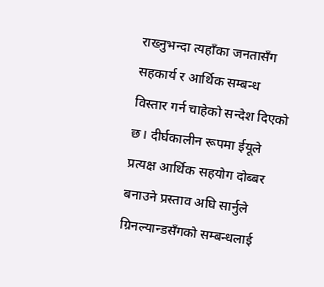राख्नुभन्दा त्यहाँका जनतासँग सहकार्य र आर्थिक सम्बन्ध विस्तार गर्न चाहेको सन्देश दिएको छ। दीर्घकालीन रूपमा ईयूले प्रत्यक्ष आर्थिक सहयोग दोब्बर बनाउने प्रस्ताव अघि सार्नुले ग्रिनल्यान्डसँगको सम्बन्धलाई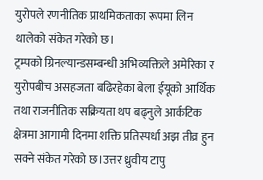युरोपले रणनीतिक प्राथमिकताका रूपमा लिन थालेको संकेत गरेको छ।
ट्रम्पको ग्रिनल्यान्डसम्बन्धी अभिव्यक्तिले अमेरिका र युरोपबीच असहजता बढिरहेका बेला ईयूको आर्थिक तथा राजनीतिक सक्रियता थप बढ्नुले आर्कटिक क्षेत्रमा आगामी दिनमा शक्ति प्रतिस्पर्धा अझ तीव्र हुन सक्ने संकेत गरेको छ।उत्तर ध्रुवीय टापु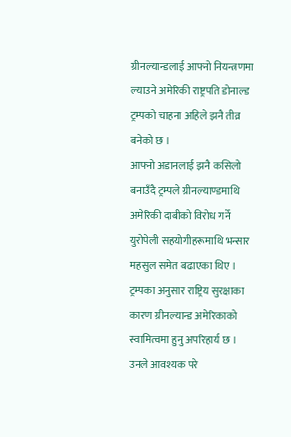ग्रीनल्यान्डलाई आफ्नो नियन्त्रणमा ल्याउने अमेरिकी राष्ट्रपति डोनाल्ड ट्रम्पको चाहना अहिले झनै तीव्र बनेको छ ।
आफ्नो अडानलाई झनै कसिलो बनाउँदै ट्रम्पले ग्रीनल्याण्डमाथि अमेरिकी दाबीको विरोध गर्ने युरोपेली सहयोगीहरूमाथि भन्सार महसुल समेत बढाएका थिए । ट्रम्पका अनुसार राष्ट्रिय सुरक्षाका कारण ग्रीनल्यान्ड अमेरिकाको स्वामित्वमा हुनु अपरिहार्य छ । उनले आवश्यक परे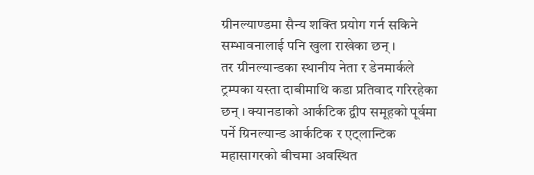ग्रीनल्याण्डमा सैन्य शक्ति प्रयोग गर्न सकिने सम्भावनालाई पनि खुला राखेका छन् ।
तर ग्रीनल्यान्डका स्थानीय नेता र डेनमार्कले ट्रम्पका यस्ता दाबीमाथि कडा प्रतिवाद गरिरहेका छन् । क्यानडाको आर्कटिक द्वीप समूहको पूर्वमा पर्ने ग्रिनल्यान्ड आर्कटिक र एट्लान्टिक महासागरको बीचमा अवस्थित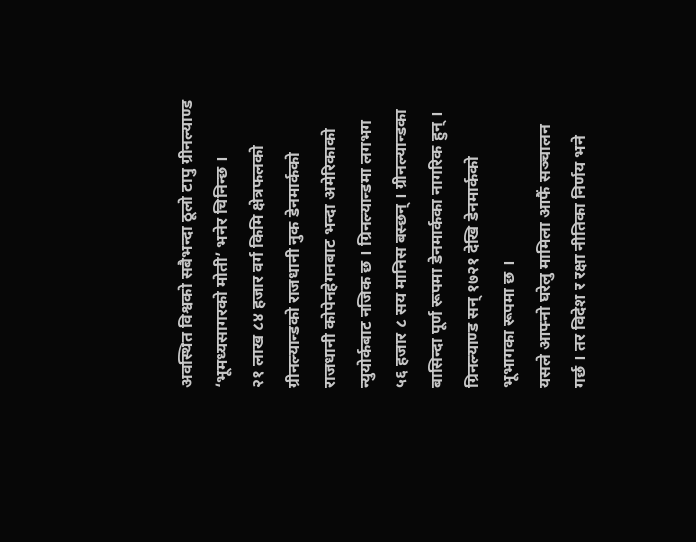अवस्थित विश्वको सबैभन्दा ठूलो टापु ग्रीनल्याण्ड ‘भूमध्यसागरको मोती’ भनेर चिनिन्छ ।
२१ लाख ८४ हजार वर्ग किमि क्षेत्रफलको ग्रीनल्यान्डको राजधानी नुक डेनमार्कको राजधानी कोपेनहेगनबाट भन्दा अमेरिकाको न्युयोर्कबाट नजिक छ । ग्रिनल्यान्डमा लगभग ५६ हजार ८ सय मानिस बस्छन् । ग्रीनल्यान्डका बासिन्दा पूर्ण रूपमा डेनमार्कका नागरिक हुन् । ग्रिनल्याण्ड सन् १७२१ देखि डेनमार्कको भूभागका रूपमा छ ।
यसले आफ्नो घरेलु मामिला आफैं सञ्चालन गर्छ । तर विदेश र रक्षा नीतिका निर्णय भने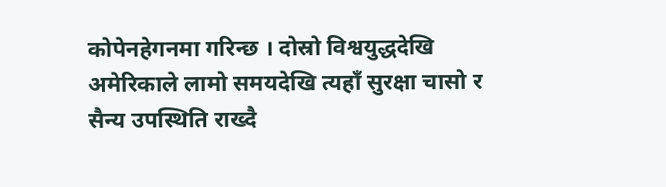कोपेनहेगनमा गरिन्छ । दोस्रो विश्वयुद्धदेखि अमेरिकाले लामो समयदेखि त्यहाँ सुरक्षा चासो र सैन्य उपस्थिति राख्दै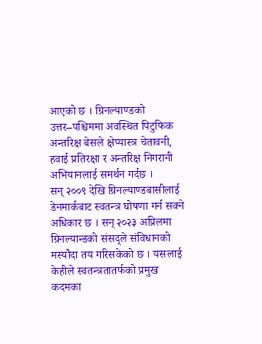आएको छ । ग्रिनल्याण्डको उत्तर–पश्चिममा अवस्थित पिटुफिक अन्तरिक्ष बेसले क्षेप्यास्त्र चेतावनी, हवाई प्रतिरक्षा र अन्तरिक्ष निगरानी अभियानलाई समर्थन गर्दछ ।
सन् २००९ देखि ग्रिनल्याण्डबासीलाई डेनमार्कबाट स्वतन्त्र घोषणा गर्न सक्ने अधिकार छ । सन् २०२३ अप्रिलमा ग्रिनल्यान्डको संसद्ले संविधानको मस्यौदा तय गरिसकेको छ । यसलाई केहीले स्वतन्त्रतातर्फको प्रमुख कदमका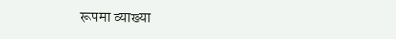रूपमा व्याख्या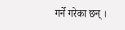गर्ने गरेका छन् ।